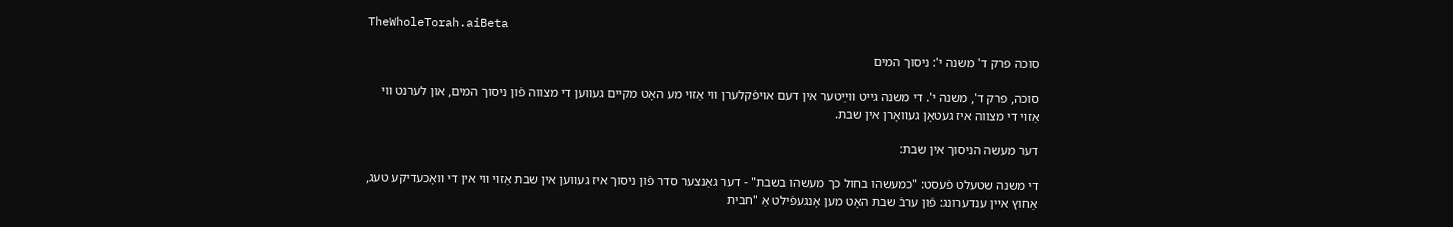TheWholeTorah.aiBeta

סוכה פרק ד' משנה י': ניסוך המים

סוכה, פרק ד', משנה י'. די משנה גייט װײַטער אין דעם אױפֿקלערן װי אַזױ מע האָט מקיים געװען די מצווה פֿון ניסוך המים, און לערנט װי אַזױ די מצווה איז געטאָן געװאָרן אין שבת.

דער מעשה הניסוך אין שבת:

די משנה שטעלט פֿעסט: "כמעשהו בחול כך מעשהו בשבת" - דער גאַנצער סדר פֿון ניסוך איז געװען אין שבת אַזױ װי אין די װאָכעדיקע טעג, אַחוץ אײן ענדערונג: פֿון ערבֿ שבת האָט מען אָנגעפֿילט אַ "חבית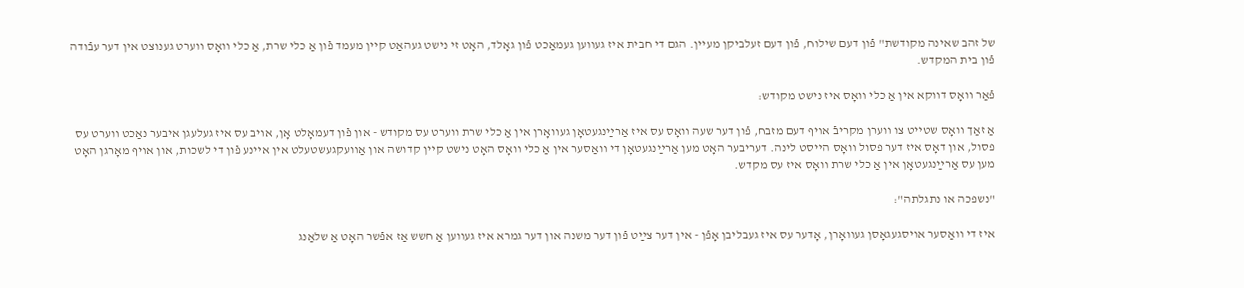של זהב שאינה מקודשת" פֿון דעם שילוח, פֿון דעם זעלביקן מעיין. הגם די חבית איז געװען געמאַכט פֿון גאָלד, האָט זי נישט געהאַט קײן מעמד פֿון אַ כלי שרת, אַ כלי װאָס װערט גענוצט אין דער עבֿודה פֿון בית המקדש.

פֿאַר װאָס דװקא אין אַ כלי װאָס איז נישט מקודש:

אַ זאַך װאָס שטײט צו װערן מקריבֿ אױף דעם מזבח, פֿון דער שעה װאָס עס איז אַרײַנגעטאָן געװאָרן אין אַ כלי שרת ווערט עס מקודש - און פֿון דעמאָלט אָן, אױב עס איז געלעגן איבער נאַכט װערט עס פסול, און דאָס איז דער פסול װאָס הײסט לינה. דעריבער האָט מען אַרײַנגעטאָן די װאַסער אין אַ כלי װאָס האָט נישט קײן קדושה און אַװעקגעשטעלט אין אײנע פֿון די לשכות, און אױף מאָרגן האָט מען עס אַרײַנגעטאָן אין אַ כלי שרת װאָס איז עס מקדש.

"נשפכה או נתגלתה":

איז די װאַסער אױסגעגאָסן געװאָרן, אָדער עס איז געבליבן אָפֿן - אין דער צײַט פֿון דער משנה און דער גמרא איז געװען אַ חשש אַז אפֿשר האָט אַ שלאַנג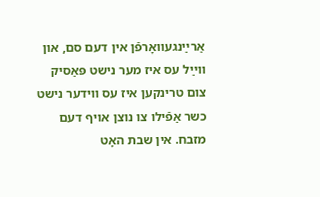אַרײַנגעװאָרפֿן אין דעם סם, און װײַל עס איז מער נישט פּאַסיק צום טרינקען איז עס װידער נישט כשר אַפֿילו צו נוצן אױף דעם מזבח. אין שבת האָט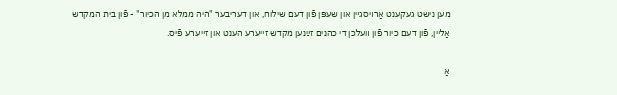מען נישט געקענט אַרױסגײן און שעפּן פֿון דעם שילוח, און דעריבער "היה ממלא מן הכיור" - פֿון בית המקדש אַלײן, פֿון דעם כיור פֿון װעלכן די כהנים זײַנען מקדש זײערע הענט און זײערע פֿיס.

אַ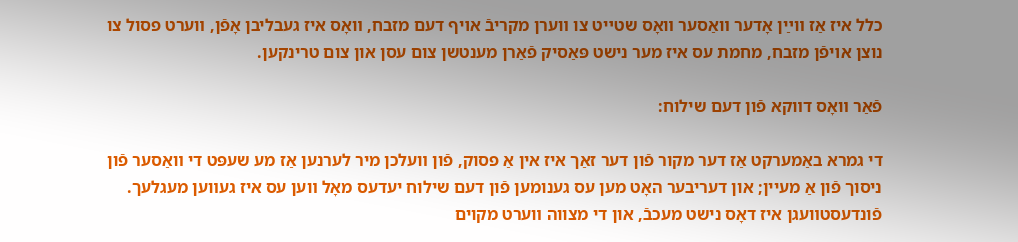כלל איז אַז װײַן אָדער װאַסער װאָס שטײט צו װערן מקריבֿ אױף דעם מזבח, װאָס איז געבליבן אָפֿן, װערט פסול צו נוצן אױפֿן מזבח, מחמת עס איז מער נישט פּאַסיק פֿאַרן מענטשן צום עסן און צום טרינקען.

פֿאַר װאָס דװקא פֿון דעם שילוח:

די גמרא באַמערקט אַז דער מקור פֿון דער זאַך איז אין אַ פסוק, פֿון װעלכן מיר לערנען אַז מע שעפּט די װאַסער פֿון ניסוך פֿון אַ מעיין; און דעריבער האָט מען עס גענומען פֿון דעם שילוח יעדעס מאָל װען עס איז געװען מעגלעך. פֿונדעסטװעגן איז דאָס נישט מעכבֿ, און די מצווה װערט מקוים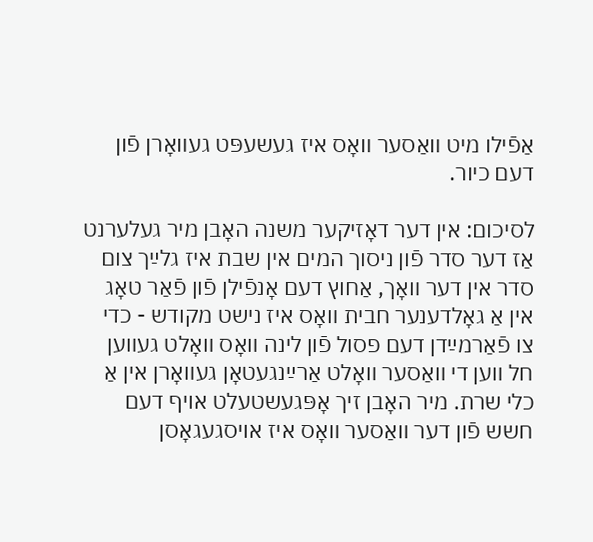אַפֿילו מיט װאַסער װאָס איז געשעפּט געװאָרן פֿון דעם כיור.

לסיכום: אין דער דאָזיקער משנה האָבן מיר געלערנט אַז דער סדר פֿון ניסוך המים אין שבת איז גלײַך צום סדר אין דער װאָך, אַחוץ דעם אָנפֿילן פֿון פֿאַר טאָג אין אַ גאָלדענער חבית װאָס איז נישט מקודש - כדי צו פֿאַרמײַדן דעם פסול פֿון לינה װאָס װאָלט געװען חל װען די װאַסער װאָלט אַרײַנגעטאָן געװאָרן אין אַ כלי שרת. מיר האָבן זיך אָפּגעשטעלט אױף דעם חשש פֿון דער װאַסער װאָס איז אױסגעגאָסן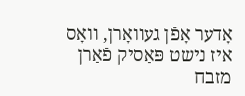אָדער אָפֿן געװאָרן, װאָס איז נישט פּאַסיק פֿאַרן מזבח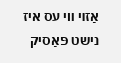אַזױ װי עס איז נישט פּאַסיק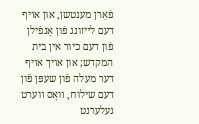פֿאַרן מענטשן, און אױף דעם לײזונג פֿון אָנפֿילן פֿון דעם כיור אין בית המקדש; און אױך אױף דער מעלה פֿון שעפּן פֿון דעם שילוח, װאָס װערט געלערנט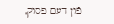פֿון דעם פסוק,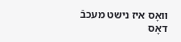װאָס איז נישט מעכבֿ דאָס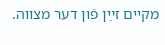מקיים זײַן פֿון דער מצווה.